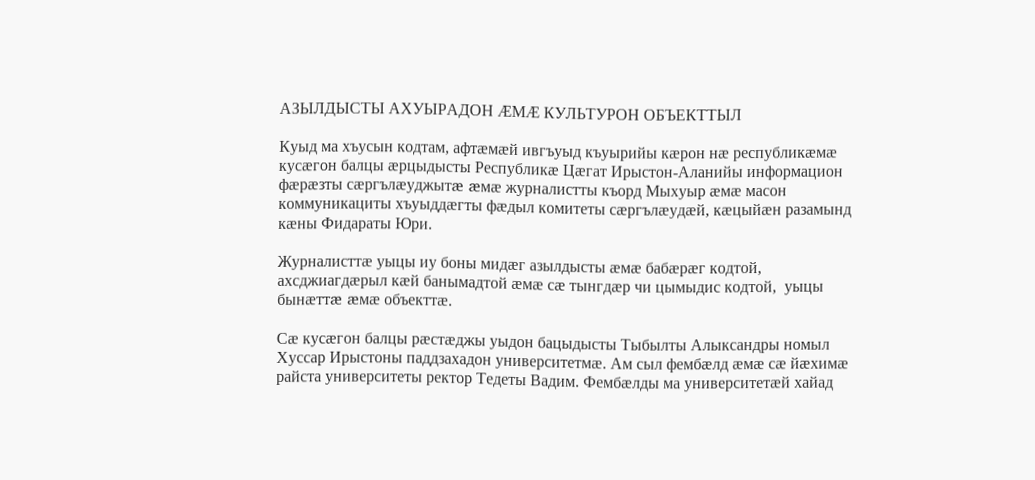АЗЫЛДЫСТЫ АХУЫРАДОН ÆМÆ КУЛЬТУРОН ОБЪЕКТТЫЛ

Куыд ма хъусын кодтам, афтæмæй ивгъуыд къуырийы кæрон нæ республикæмæ кусæгон балцы æрцыдысты Республикæ Цæгат Ирыстон-Аланийы информацион фæрæзты сæргълæуджытæ æмæ журналистты къорд Мыхуыр æмæ масон коммуникациты хъуыддæгты фæдыл комитеты сæргълæудæй, кæцыйæн разамынд кæны Фидараты Юри.

Журналисттæ уыцы иу боны мидæг азылдысты æмæ бабæрæг кодтой, ахсджиагдæрыл кæй банымадтой æмæ сæ тынгдæр чи цымыдис кодтой,  уыцы бынæттæ æмæ объекттæ.

Сæ кусæгон балцы рæстæджы уыдон бацыдысты Тыбылты Алыксандры номыл Хуссар Ирыстоны паддзахадон университетмæ. Ам сыл фембæлд æмæ сæ йæхимæ райста университеты ректор Тедеты Вадим. Фембæлды ма университетæй хайад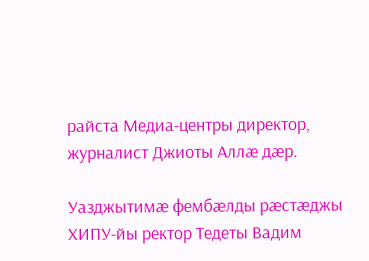райста Медиа-центры директор, журналист Джиоты Аллæ дæр.

Уазджытимæ фембæлды рæстæджы ХИПУ-йы ректор Тедеты Вадим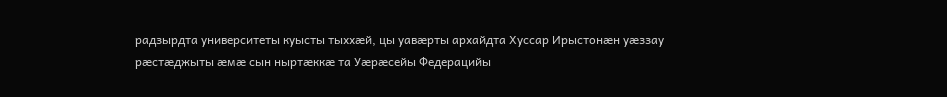радзырдта университеты куысты тыххæй, цы уавæрты архайдта Хуссар Ирыстонæн уæззау рæстæджыты æмæ сын ныртæккæ та Уæрæсейы Федерацийы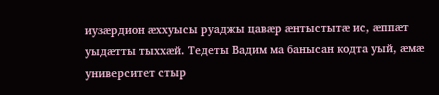иузæрдион æххуысы руаджы цавæр æнтыстытæ ис, æппæт уыдæтты тыххæй. Тедеты Вадим ма банысан кодта уый, æмæ университет стыр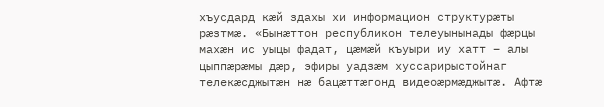хъусдард кæй здахы хи информацион структурæты рæзтмæ. «Бынæттон республикон телеуынынады фæрцы махæн ис уыцы фадат, цæмæй къуыри иу хатт – алы цыппæрæмы дæр, эфиры уадзæм хуссарирыстойнаг телекæсджытæн нæ бацæттæгонд видеоæрмæджытæ. Афтæ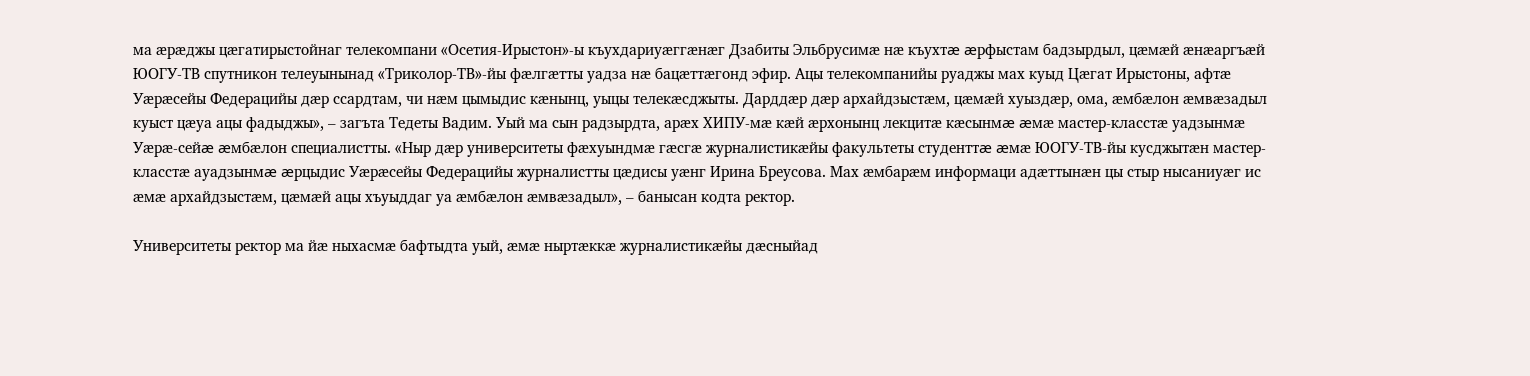ма æрæджы цæгатирыстойнаг телекомпани «Осетия-Ирыстон»-ы къухдариуæггæнæг Дзабиты Эльбрусимæ нæ къухтæ æрфыстам бадзырдыл, цæмæй æнæаргъæй ЮОГУ-ТВ спутникон телеуынынад «Триколор-ТВ»-йы фæлгæтты уадза нæ бацæттæгонд эфир. Ацы телекомпанийы руаджы мах куыд Цæгат Ирыстоны, афтæ Уæрæсейы Федерацийы дæр ссардтам, чи нæм цымыдис кæнынц, уыцы телекæсджыты. Дарддæр дæр архайдзыстæм, цæмæй хуыздæр, ома, æмбæлон æмвæзадыл куыст цæуа ацы фадыджы», – загъта Тедеты Вадим. Уый ма сын радзырдта, арæх ХИПУ-мæ кæй æрхонынц лекцитæ кæсынмæ æмæ мастер-класстæ уадзынмæ Уæрæ-сейæ æмбæлон специалистты. «Ныр дæр университеты фæхуындмæ гæсгæ журналистикæйы факультеты студенттæ æмæ ЮОГУ-ТВ-йы кусджытæн мастер-класстæ ауадзынмæ æрцыдис Уæрæсейы Федерацийы журналистты цæдисы уæнг Ирина Бреусова. Мах æмбарæм информаци адæттынæн цы стыр нысаниуæг ис æмæ архайдзыстæм, цæмæй ацы хъуыддаг уа æмбæлон æмвæзадыл», – банысан кодта ректор.

Университеты ректор ма йæ ныхасмæ бафтыдта уый, æмæ ныртæккæ журналистикæйы дæсныйад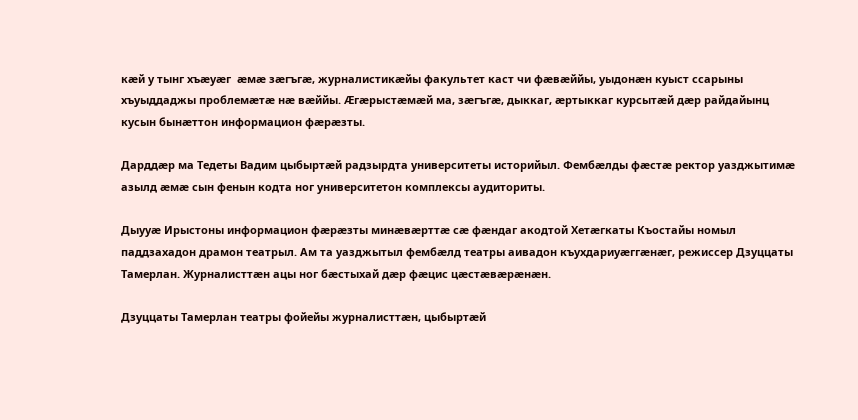кæй у тынг хъæуæг  æмæ зæгъгæ, журналистикæйы факультет каст чи фæвæййы, уыдонæн куыст ссарыны хъуыддаджы проблемæтæ нæ вæййы. Æгæрыстæмæй ма, зæгъгæ, дыккаг, æртыккаг курсытæй дæр райдайынц кусын бынæттон информацион фæрæзты.

Дарддæр ма Тедеты Вадим цыбыртæй радзырдта университеты историйыл. Фембæлды фæстæ ректор уазджытимæ азылд æмæ сын фенын кодта ног университетон комплексы аудиториты.

Дыууæ Ирыстоны информацион фæрæзты минæвæрттæ сæ фæндаг акодтой Хетæгкаты Къостайы номыл паддзахадон драмон театрыл. Ам та уазджытыл фембæлд театры аивадон къухдариуæггæнæг, режиссер Дзуццаты Тамерлан. Журналисттæн ацы ног бæстыхай дæр фæцис цæстæвæрæнæн.

Дзуццаты Тамерлан театры фойейы журналисттæн, цыбыртæй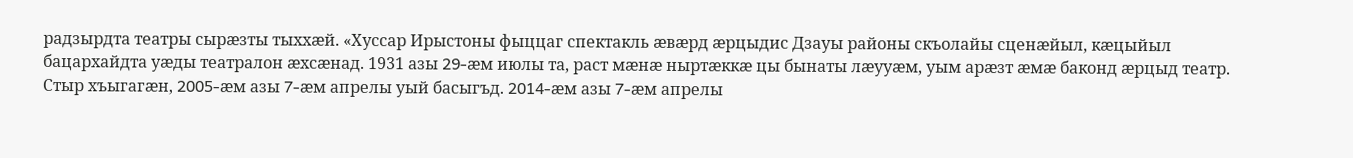радзырдта театры сырæзты тыххæй. «Хуссар Ирыстоны фыццаг спектакль æвæрд æрцыдис Дзауы районы скъолайы сценæйыл, кæцыйыл бацархайдта уæды театралон æхсæнад. 1931 азы 29-æм июлы та, раст мæнæ ныртæккæ цы бынаты лæууæм, уым арæзт æмæ баконд æрцыд театр. Стыр хъыгагæн, 2005-æм азы 7-æм апрелы уый басыгъд. 2014-æм азы 7-æм апрелы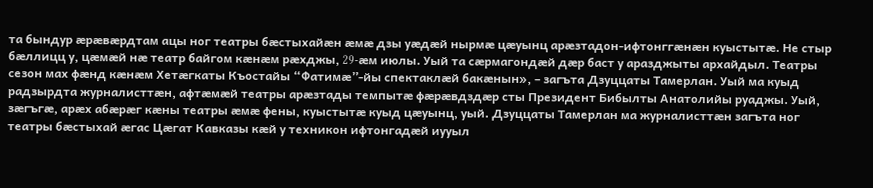та бындур æрæвæрдтам ацы ног театры бæстыхайæн æмæ дзы уæдæй нырмæ цæуынц арæзтадон-ифтонггæнæн куыстытæ. Не стыр бæллицц у, цæмæй нæ театр байгом кæнæм рæхджы, 29-æм июлы. Уый та сæрмагондæй дæр баст у аразджыты архайдыл. Театры сезон мах фæнд кæнæм Хетæгкаты Къостайы “Фатимæ”-йы спектаклæй бакæнын», – загъта Дзуццаты Тамерлан. Уый ма куыд радзырдта журналисттæн, афтæмæй театры арæзтады темпытæ фæрæвдздæр сты Президент Бибылты Анатолийы руаджы. Уый, зæгъгæ, арæх абæрæг кæны театры æмæ фены, куыстытæ куыд цæуынц, уый. Дзуццаты Тамерлан ма журналисттæн загъта ног театры бæстыхай æгас Цæгат Кавказы кæй у техникон ифтонгадæй иууыл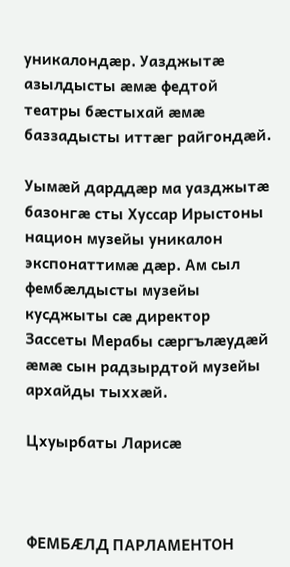уникалондæр. Уазджытæ азылдысты æмæ федтой театры бæстыхай æмæ баззадысты иттæг райгондæй.

Уымæй дарддæр ма уазджытæ базонгæ сты Хуссар Ирыстоны национ музейы уникалон экспонаттимæ дæр. Ам сыл фембæлдысты музейы кусджыты сæ директор Зассеты Мерабы сæргълæудæй æмæ сын радзырдтой музейы архайды тыххæй.

Цхуырбаты Ларисæ



ФЕМБÆЛД ПАРЛАМЕНТОН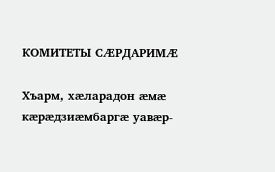КОМИТЕТЫ СÆРДАРИМÆ

Хъарм, хæларадон æмæ кæрæдзиæмбаргæ уавæр-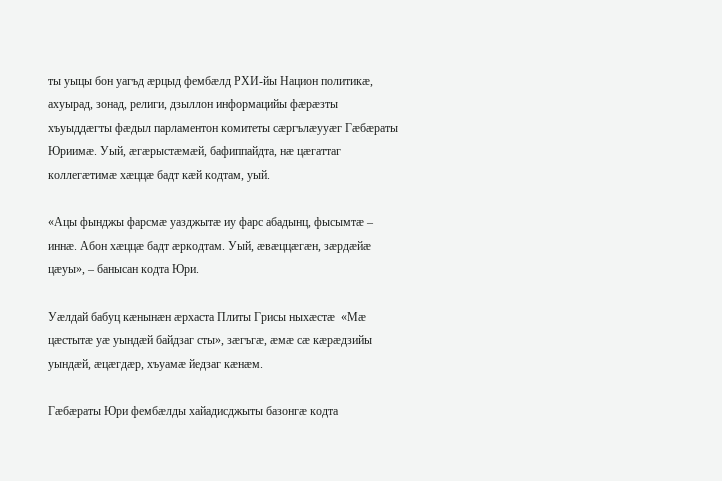ты уыцы бон уагъд æрцыд фембæлд РХИ-йы Национ политикæ, ахуырад, зонад, религи, дзыллон информацийы фæрæзты хъуыддæгты фæдыл парламентон комитеты сæргълæууæг Гæбæраты Юриимæ. Уый, æгæрыстæмæй, бафиппайдта, нæ цæгаттаг коллегæтимæ хæццæ бадт кæй кодтам, уый.

«Ацы фынджы фарсмæ уазджытæ иу фарс абадынц, фысымтæ – иннæ. Абон хæццæ бадт æркодтам. Уый, æвæццæгæн, зæрдæйæ цæуы», – банысан кодта Юри.

Уæлдай бабуц кæнынæн æрхаста Плиты Грисы ныхæстæ  «Мæ цæстытæ уæ уындæй байдзаг сты», зæгъгæ, æмæ сæ кæрæдзийы уындæй, æцæгдæр, хъуамæ йедзаг кæнæм.

Гæбæраты Юри фембæлды хайадисджыты базонгæ кодта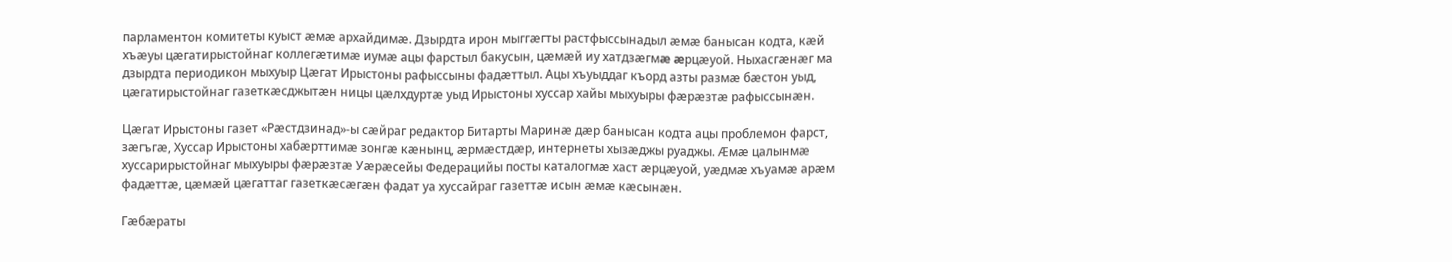парламентон комитеты куыст æмæ архайдимæ. Дзырдта ирон мыггæгты растфыссынадыл æмæ банысан кодта, кæй хъæуы цæгатирыстойнаг коллегæтимæ иумæ ацы фарстыл бакусын, цæмæй иу хатдзæгмæ æрцæуой. Ныхасгæнæг ма дзырдта периодикон мыхуыр Цæгат Ирыстоны рафыссыны фадæттыл. Ацы хъуыддаг къорд азты размæ бæстон уыд, цæгатирыстойнаг газеткæсджытæн ницы цæлхдуртæ уыд Ирыстоны хуссар хайы мыхуыры фæрæзтæ рафыссынæн.

Цæгат Ирыстоны газет «Рæстдзинад»-ы сæйраг редактор Битарты Маринæ дæр банысан кодта ацы проблемон фарст, зæгъгæ, Хуссар Ирыстоны хабæрттимæ зонгæ кæнынц, æрмæстдæр, интернеты хызæджы руаджы. Æмæ цалынмæ хуссарирыстойнаг мыхуыры фæрæзтæ Уæрæсейы Федерацийы посты каталогмæ хаст æрцæуой, уæдмæ хъуамæ арæм фадæттæ, цæмæй цæгаттаг газеткæсæгæн фадат уа хуссайраг газеттæ исын æмæ кæсынæн.

Гæбæраты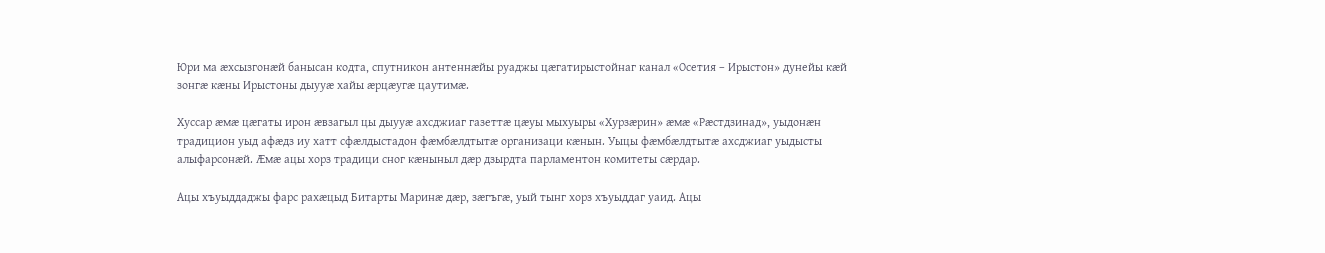Юри ма æхсызгонæй банысан кодта, спутникон антеннæйы руаджы цæгатирыстойнаг канал «Осетия – Ирыстон» дунейы кæй зонгæ кæны Ирыстоны дыууæ хайы æрцæугæ цаутимæ.

Хуссар æмæ цæгаты ирон æвзагыл цы дыууæ ахсджиаг газеттæ цæуы мыхуыры «Хурзæрин» æмæ «Рæстдзинад», уыдонæн традицион уыд афæдз иу хатт сфæлдыстадон фæмбæлдтытæ организаци кæнын. Уыцы фæмбæлдтытæ ахсджиаг уыдысты алыфарсонæй. Æмæ ацы хорз традици сног кæныныл дæр дзырдта парламентон комитеты сæрдар.

Ацы хъуыддаджы фарс рахæцыд Битарты Маринæ дæр, зæгъгæ, уый тынг хорз хъуыддаг уаид. Ацы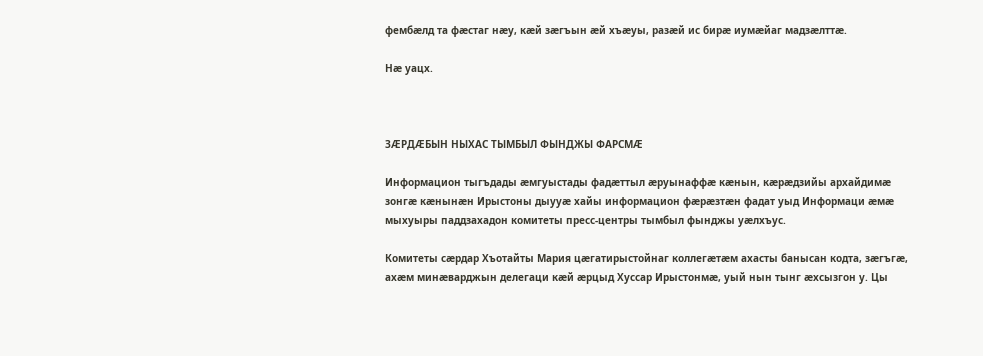фембæлд та фæстаг нæу, кæй зæгъын æй хъæуы, разæй ис бирæ иумæйаг мадзæлттæ.

Нæ уацх.



ЗÆРДÆБЫН НЫХАС ТЫМБЫЛ ФЫНДЖЫ ФАРСМÆ

Информацион тыгъдады æмгуыстады фадæттыл æруынаффæ кæнын, кæрæдзийы архайдимæ зонгæ кæнынæн Ирыстоны дыууæ хайы информацион фæрæзтæн фадат уыд Информаци æмæ мыхуыры паддзахадон комитеты пресс-центры тымбыл фынджы уæлхъус.

Комитеты сæрдар Хъотайты Мария цæгатирыстойнаг коллегæтæм ахасты банысан кодта, зæгъгæ, ахæм минæварджын делегаци кæй æрцыд Хуссар Ирыстонмæ, уый нын тынг æхсызгон у. Цы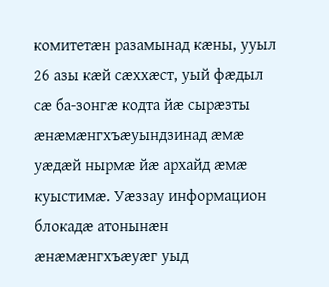комитетæн разамынад кæны, ууыл 26 азы кæй сæххæст, уый фæдыл сæ ба-зонгæ кодта йæ сырæзты æнæмæнгхъæуындзинад æмæ уæдæй нырмæ йæ архайд æмæ куыстимæ. Уæззау информацион блокадæ атонынæн æнæмæнгхъæуæг уыд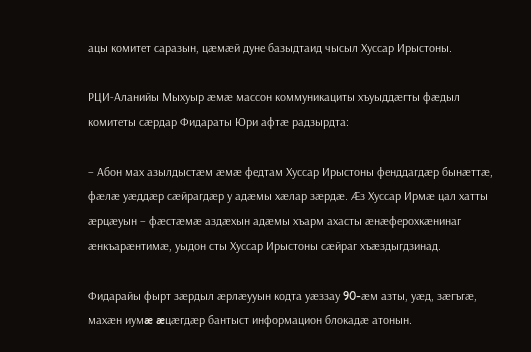ацы комитет саразын, цæмæй дуне базыдтаид чысыл Хуссар Ирыстоны.

РЦИ-Аланийы Мыхуыр æмæ массон коммуникациты хъуыддæгты фæдыл комитеты сæрдар Фидараты Юри афтæ радзырдта:

– Абон мах азылдыстæм æмæ федтам Хуссар Ирыстоны фенддагдæр бынæттæ, фæлæ уæддæр сæйрагдæр у адæмы хæлар зæрдæ. Æз Хуссар Ирмæ цал хатты æрцæуын – фæстæмæ аздæхын адæмы хъарм ахасты æнæферохкæнинаг æнкъарæнтимæ, уыдон сты Хуссар Ирыстоны сæйраг хъæздыгдзинад.

Фидарайы фырт зæрдыл æрлæууын кодта уæззау 90-æм азты, уæд, зæгъгæ, махæн иумæ æцæгдæр бантыст информацион блокадæ атонын.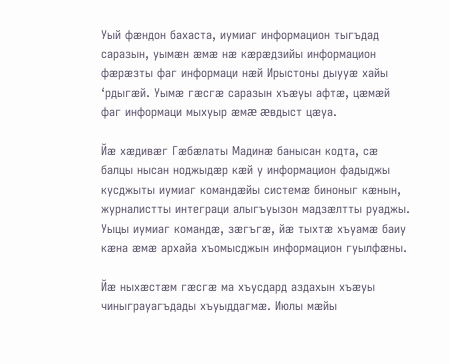Уый фæндон бахаста, иумиаг информацион тыгъдад саразын, уымæн æмæ нæ кæрæдзийы информацион фæрæзты фаг информаци нæй Ирыстоны дыууæ хайы ‘рдыгæй. Уымæ гæсгæ саразын хъæуы афтæ, цæмæй фаг информаци мыхуыр æмæ æвдыст цæуа.

Йæ хæдивæг Гæбæлаты Мадинæ банысан кодта, сæ балцы нысан ноджыдæр кæй у информацион фадыджы кусджыты иумиаг командæйы системæ биноныг кæнын, журналистты интеграци алыгъуызон мадзæлтты руаджы. Уыцы иумиаг командæ, зæгъгæ, йæ тыхтæ хъуамæ баиу кæна æмæ архайа хъомысджын информацион гуылфæны.

Йæ ныхæстæм гæсгæ ма хъусдард аздахын хъæуы чиныграуагъдады хъуыддагмæ. Июлы мæйы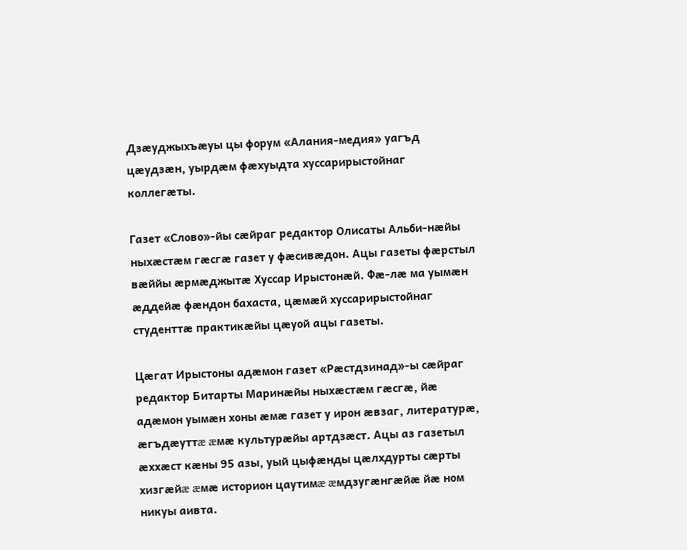Дзæуджыхъæуы цы форум «Алания-медия» уагъд цæудзæн, уырдæм фæхуыдта хуссарирыстойнаг коллегæты.

Газет «Слово»-йы сæйраг редактор Олисаты Альби-нæйы ныхæстæм гæсгæ газет у фæсивæдон. Ацы газеты фæрстыл вæййы æрмæджытæ Хуссар Ирыстонæй. Фæ-лæ ма уымæн æддейæ фæндон бахаста, цæмæй хуссарирыстойнаг студенттæ практикæйы цæуой ацы газеты.

Цæгат Ирыстоны адæмон газет «Рæстдзинад»-ы сæйраг редактор Битарты Маринæйы ныхæстæм гæсгæ, йæ адæмон уымæн хоны æмæ газет у ирон æвзаг, литературæ, æгъдæуттæ æмæ культурæйы артдзæст. Ацы аз газетыл æххæст кæны 95 азы, уый цыфæнды цæлхдурты сæрты хизгæйæ æмæ историон цаутимæ æмдзугæнгæйæ йæ ном никуы аивта.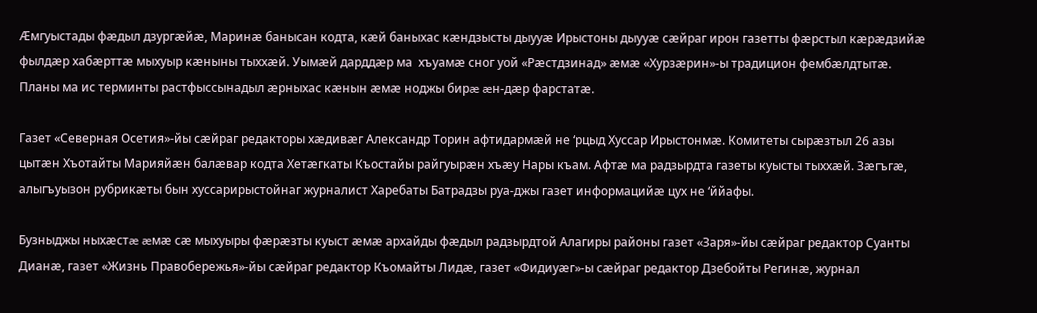Æмгуыстады фæдыл дзургæйæ, Маринæ банысан кодта, кæй баныхас кæндзысты дыууæ Ирыстоны дыууæ сæйраг ирон газетты фæрстыл кæрæдзийæ фылдæр хабæрттæ мыхуыр кæныны тыххæй. Уымæй дарддæр ма  хъуамæ сног уой «Рæстдзинад» æмæ «Хурзæрин»-ы традицион фембæлдтытæ. Планы ма ис терминты растфыссынадыл æрныхас кæнын æмæ ноджы бирæ æн-дæр фарстатæ.

Газет «Северная Осетия»-йы сæйраг редакторы хæдивæг Александр Торин афтидармæй не ‘рцыд Хуссар Ирыстонмæ. Комитеты сырæзтыл 26 азы цытæн Хъотайты Марияйæн балæвар кодта Хетæгкаты Къостайы райгуырæн хъæу Нары къам. Афтæ ма радзырдта газеты куысты тыххæй. Зæгъгæ, алыгъуызон рубрикæты бын хуссарирыстойнаг журналист Харебаты Батрадзы руа-джы газет информацийæ цух не ‘ййафы.

Бузныджы ныхæстæ æмæ сæ мыхуыры фæрæзты куыст æмæ архайды фæдыл радзырдтой Алагиры районы газет «Заря»-йы сæйраг редактор Суанты Дианæ, газет «Жизнь Правобережья»-йы сæйраг редактор Къомайты Лидæ, газет «Фидиуæг»-ы сæйраг редактор Дзебойты Регинæ, журнал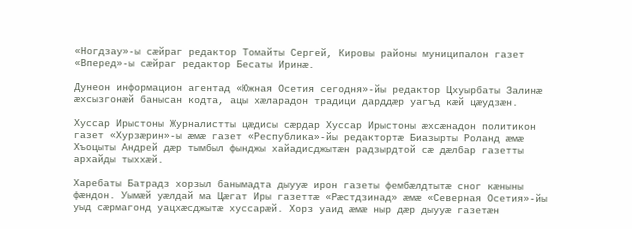«Ногдзау»-ы сæйраг редактор Томайты Сергей, Кировы районы муниципалон газет «Вперед»-ы сæйраг редактор Бесаты Иринæ.

Дунеон информацион агентад «Южная Осетия сегодня»-йы редактор Цхуырбаты Залинæ æхсызгонæй банысан кодта, ацы хæларадон традици дарддæр уагъд кæй цæудзæн.

Хуссар Ирыстоны Журналистты цæдисы сæрдар Хуссар Ирыстоны æхсæнадон политикон газет «Хурзæрин»-ы æмæ газет «Республика»-йы редактортæ Биазырты Роланд æмæ Хъоцыты Андрей дæр тымбыл фынджы хайадисджытæн радзырдтой сæ дæлбар газетты архайды тыххæй.

Харебаты Батрадз хорзыл банымадта дыууæ ирон газеты фембæлдтытæ сног кæныны фæндон. Уымæй уæлдай ма Цæгат Иры газеттæ «Рæстдзинад» æмæ «Северная Осетия»-йы уыд сæрмагонд уацхæсджытæ хуссарæй. Хорз уаид æмæ ныр дæр дыууæ газетæн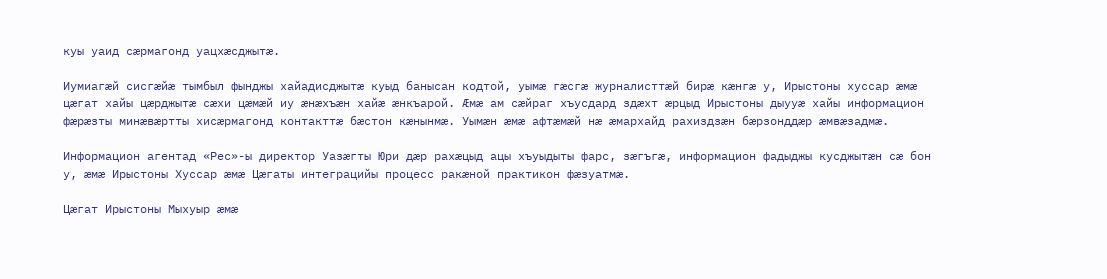куы уаид сæрмагонд уацхæсджытæ.

Иумиагæй сисгæйæ тымбыл фынджы хайадисджытæ куыд банысан кодтой, уымæ гæсгæ журналисттæй бирæ кæнгæ у, Ирыстоны хуссар æмæ цæгат хайы цæрджытæ сæхи цæмæй иу æнæхъæн хайæ æнкъарой. Æмæ ам сæйраг хъусдард здæхт æрцыд Ирыстоны дыууæ хайы информацион фæрæзты минæвæртты хисæрмагонд контакттæ бæстон кæнынмæ. Уымæн æмæ афтæмæй нæ æмархайд рахиздзæн бæрзонддæр æмвæзадмæ.

Информацион агентад «Рес»-ы директор Уазæгты Юри дæр рахæцыд ацы хъуыдыты фарс, зæгъгæ, информацион фадыджы кусджытæн сæ бон у, æмæ Ирыстоны Хуссар æмæ Цæгаты интеграцийы процесс ракæной практикон фæзуатмæ.

Цæгат Ирыстоны Мыхуыр æмæ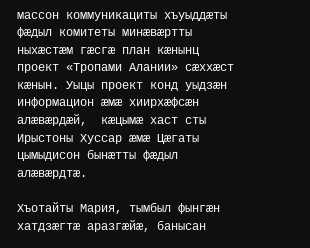массон коммуникациты хъуыддæты фæдыл комитеты минæвæртты ныхæстæм гæсгæ план кæнынц проект «Тропами Алании» сæххæст кæнын. Уыцы проект конд уыдзæн информацион æмæ хиирхæфсæн алæвæрдæй,  кæцымæ хаст сты Ирыстоны Хуссар æмæ Цæгаты цымыдисон бынæтты фæдыл алæвæрдтæ.

Хъотайты Мария, тымбыл фынгæн хатдзæгтæ аразгæйæ, банысан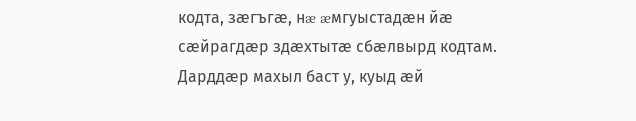кодта, зæгъгæ, нæ æмгуыстадæн йæ сæйрагдæр здæхтытæ сбæлвырд кодтам. Дарддæр махыл баст у, куыд æй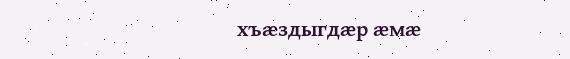хъæздыгдæр æмæ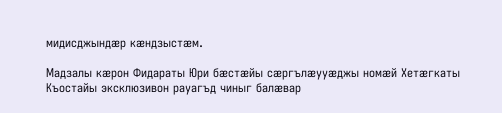мидисджындæр кæндзыстæм.

Мадзалы кæрон Фидараты Юри бæстæйы сæргълæууæджы номæй Хетæгкаты Къостайы эксклюзивон рауагъд чиныг балæвар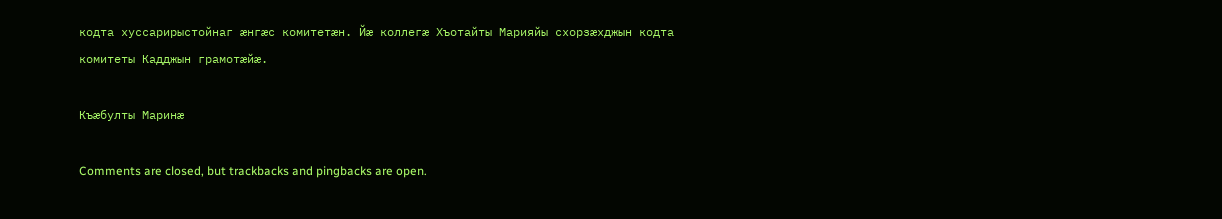кодта хуссарирыстойнаг æнгæс комитетæн. Йæ коллегæ Хъотайты Марияйы схорзæхджын кодта комитеты Кадджын грамотæйæ.

Къæбулты Маринæ

Comments are closed, but trackbacks and pingbacks are open.